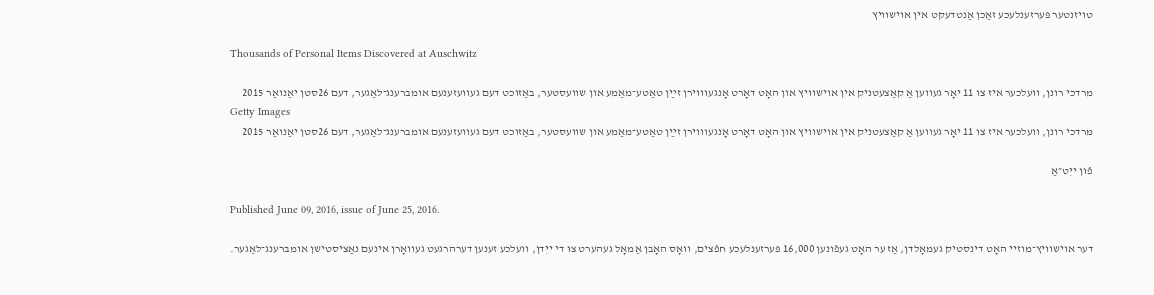טויזנטער פּערזענלעכע זאַכן אַנטדעקט אין אוישוויץ

Thousands of Personal Items Discovered at Auschwitz

מרדכי רונן, וועלכער איז צו 11 יאָר געווען אַ קאַצעטניק אין אוישוויץ און האָט דאָרט אָנגעוווירן זײַן טאַטע־מאַמע און שוועסטער, באַזוכט דעם געוועזענעם אומברענג־לאַגער, דעם 26סטן יאַנואַר 2015
Getty Images
מרדכי רונן, וועלכער איז צו 11 יאָר געווען אַ קאַצעטניק אין אוישוויץ און האָט דאָרט אָנגעוווירן זײַן טאַטע־מאַמע און שוועסטער, באַזוכט דעם געוועזענעם אומברענג־לאַגער, דעם 26סטן יאַנואַר 2015

פֿון ייִט״אַ

Published June 09, 2016, issue of June 25, 2016.

דער אוישוויץ־מוזיי האָט דינסטיק געמאָלדן, אַז ער האָט געפֿונען 16,000 פּערזענלעכע חפֿצים, וואָס האָבן אַמאָל געהערט צו די ייִדן, וועלכע זענען דערהרגעט געוואָרן אינעם נאַציסטישן אומברענג־לאַגער.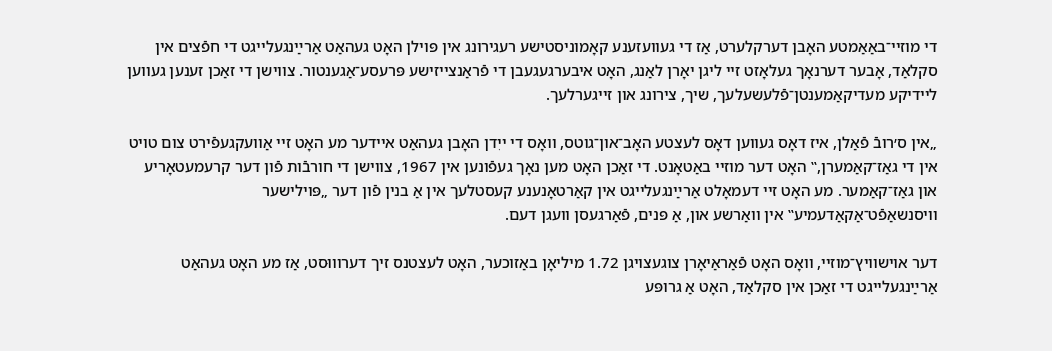די מוזיי־באַאַמטע האָבן דערקלערט, אַז די געוועזענע קאָמוניסטישע רעגירונג אין פּוילן האָט געהאַט אַרײַנגעלייגט די חפֿצים אין סקלאַד, אָבער דערנאָך געלאָזט זיי ליגן יאָרן לאַנג, האָט איבערגעגעבן די פֿראַנצייזישע פּרעסע־אַגענטור. צווישן די זאַכן זענען געווען ליידיקע מעדיקאַמענטן־פֿלעשעלעך, שיך, צירונג און זייגערלעך.

„אין ס׳רובֿ פֿאַלן, איז דאָס געווען דאָס לעצטע האָב־און־גוטס, וואָס די ייִדן האָבן געהאַט איידער מע האָט זיי אַוועקגעפֿירט צום טויט אין די גאַז־קאַמערן,‟ האָט דער מוזיי באַטאָנט. די זאַכן האָט מען נאָך געפֿונען אין 1967, צווישן די חורבֿות פֿון דער קרעמעטאָריע און גאַז־קאַמער. מע האָט זיי דעמאָלט אַרײַנגעלייגט אין קאַרטאָנענע קעסטלעך אין אַ בנין פֿון דער „פּוילישער וויסנשאַפֿט־אַקאַדעמיע‟ אין וואַרשע און, אַ פּנים, פֿאַרגעסן וועגן דעם.

דער אוישוויץ־מוזיי, וואָס האָט פֿאַראַיאָרן צוגעצויגן 1.72 מיליאָן באַזוכער, האָט לעצטנס זיך דערוווּסט, אַז מע האָט געהאַט אַרײַנגעלייגט די זאַכן אין סקלאַד, האָט אַ גרופּע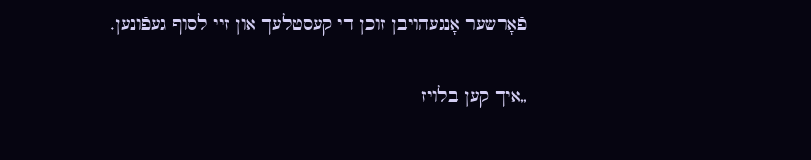פֿאָרשער אָנגעהויבן זוכן די קעסטלעך און זיי לסוף געפֿונען.

„איך קען בלויז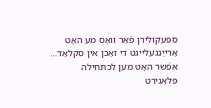ספּעקולירן פֿאַר וואָס מע האָט אַרײַנגעלייגט די זאַכן אין סקלאַד… אפֿשר האָט מען לכתּחילה פּלאַנירט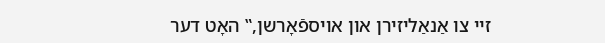זיי צו אַנאַליזירן און אויספֿאָרשן,‟ האָט דער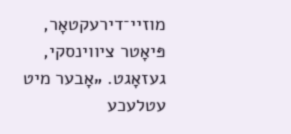מוזיי־דירעקטאָר, פּיאָטר ציווינסקי, געזאָגט. „אָבער מיט עטלעכע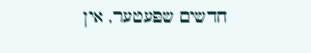חדשים שפּעטער, אין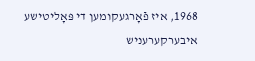1968, איז פֿאָרגעקומען די פּאָליטישע איבערקערעניש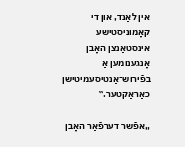אין לאַנד, און די קאָמוניסטישע אינסטאַנצן האָבן אָנגענומען אַ בפֿירוש־אַנטיסעמיטישן כאַראַקטער.‟

„אפֿשר דערפֿאַר האָבן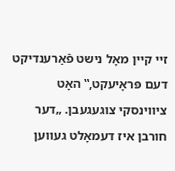זיי קיין מאָל נישט פֿאַרענדיקט דעם פּראָיעקט,‟ האָט ציווינסקי צוגעגעבן. „דער חורבן איז דעמאָלט געווען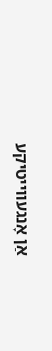אַן אָנגעווייטיקע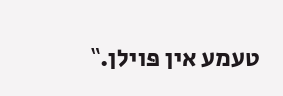טעמע אין פּוילן.‟